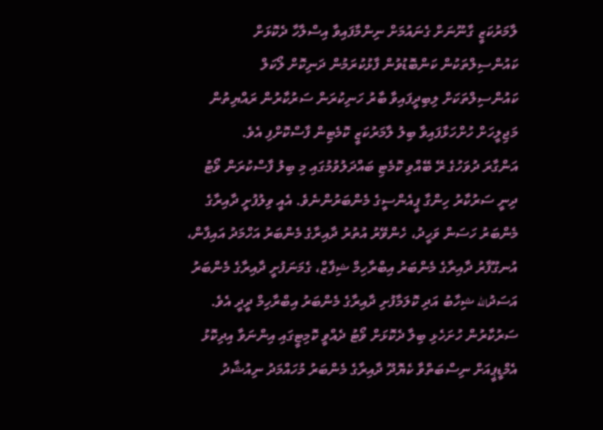ލާމަރުކަޒީ ގާނޫނަށް ގެނައުމަށް ނިންމާފައިވާ އިސްލާހާ ދެކޮޅަށް ކައުންސިލްތަކުން ކަންބޮޑުވުން ފާޅުކުރަމުން ދަނިކޮށް ލޯކަލް ކައުންސިލްތަކަށް ލިބިދީފައިވާ ބާރު ހަނިކުރަން ސަރުކާރުން ރައްޔިތުން މަޖިލީހަށް ހުށްހަޅާފައިވާ ބިލު ލާމަރުކަޒީ ކޮމެޓިން ފާސްކޮށްފި އެވެ.
އަންގާރަ ދުވަހުގެ ރޭ ބޭއްވި ކޮމެޓި ބައްދަލުވުމުގައި މި ބިލު ފާސްކުރަން ވޯޓު ދިނީ ސަރުކާރު ހިންގާ ޕީއެންސީގެ މެންބަރުންނެވެ. އެއީ ވިލުފުށީ ދާއިރާގެ މެންބަރު ހަސަން ވަހީދު، ހެންވޭރު އުތުރު ދާއިރާގެ މެންބަރު އަހްމަދު އައިފާން، އުނގޫފާރު ދާއިރާގެ މެންބަރު އިބްރާހިމް ޝިފާޒް، ގެމަނަފުށީ ދާއިރާގެ މެންބަރު އަސަދުالله ޝިހާބު އަދި ކޮލަމާފުށި ދާއިރާގެ މެންބަރު އިބްރާހިމް ދީދީ އެވެ.
ސަރުކާރުން ހުށަހެޅި ބިލާ ދެކޮޅަށް ވޯޓު ދެއްވީ ކޮމިޓީގައި އިންނަވާ އިދިކޮޅު އެމްޑީޕީއަށް ނިސްބަތްވާ ކެޔޮދޫ ދާއިރާގެ މެންބަރު މުހައްމަދު ނިއުޝާދު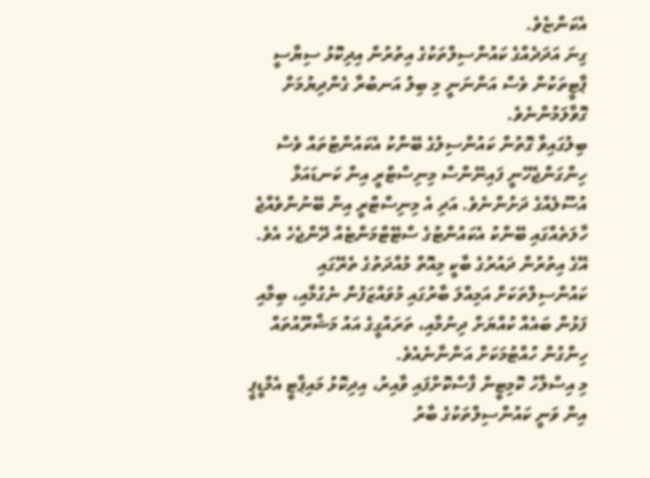އެކަންޏެވެ.
ގިނަ އަދަދެއްގެ ކައުންސިލްތަކުގެ އިތުރުން އިދިކޮޅު ސިޔާސީ ޕާޓީތަކުން ވެސް އަންނަނީ މި ބިލު އަނބުރާ ގެންދިޔުމަށް ގޮވާލަމުންނެވެ.
ބިލުގައިވާ ގޮތުން ކައުންސިލުގެ ބޭންކު އެކައުންޓުތައް ވެސް ހިންގަންޖެހޭނީ ފައިނޭންސް މިނިސްޓްރީ އިން ކަނޑައަޅާ އުސޫލެއްގެ ދަށުންނެވެ. އަދި އެ މިނިސްޓްރީ އިން ބޭނުންވެއްޖެ ހާލަތެއްގައި ބޭންކު އެކައުންޓުގެ ސްޓޭޓްމަންޓެއް ދޭންޖެހެ އެވެ.
އޭގެ އިތުރުން ދައުރުގެ ބާކީ މިއޮތް މުއްދަތުގެ ތެރޭގައި ކައުންސިލްތަކަށް އަމިއްލަ ބާރުގައި މުވައްޒަފުން ނެގުމާއި، ބިމާއި ފަޅުން ބައެއް ކުއްޔަށް ދިނުމާއި، ތަރައްގީގެ އައު މަޝްރޫއުތައް ހިންގުން ހުއްޓުމަކަށް އަންނާނެއެވެ.
މި އިސްލާހު ކޮމިޓީން ފާސްކޮށްފައި ވާއިރު، އިދިކޮޅު މައިޕާޓީ އެމްޑީޕީ އިން ވަނީ ކައުންސިލްތަކުގެ ބާރު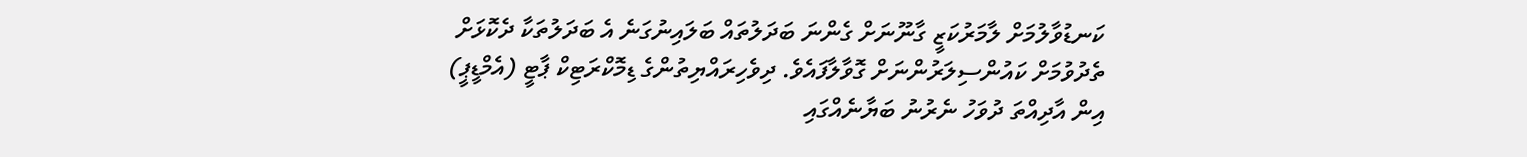ކަނޑުވާލުމަށް ލާމަރުކަޒީ ގާނޫނަށް ގެންނަ ބަދަލުތައް ބަލައިނުގަނެ އެ ބަދަލުތަކާ ދެކޮޅަށް ތެދުވުމަށް ކައުންސިލަރުންނަށް ގޮވާލާފައެވެ. ދިވެހިރައްޔިތުންގެ ޑިމޮކްރަޓިކް ޕާޓީ (އެމްޑީޕީ) އިން އާދިއްތަ ދުވަހު ނެރުނު ބަޔާނެއްގައި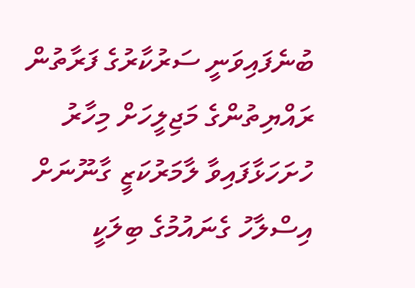ބުނެފައިވަނީ ސަރުކާރުގެ ފަރާތުން ރައްޔިތުންގެ މަޖިލީހަށް މިހާރު ހުށަހަޅާފައިވާ ލާމަރުކަޒީ ގާނޫނަށް އިސްލާހު ގެނައުމުގެ ބިލަކީ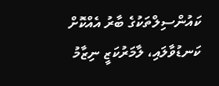ކައުންސިލްތަކުގެ ބާރު އެއްކޮށް ކަނޑުވާލައި، ލާމަރުކަޒީ ނިޒާމު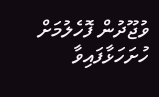ވުޖޫދުން ފޮހެލުމަށް ހުށަހަޅާފައިވާ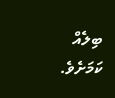ބިލެއް ކަމަށެވެ.